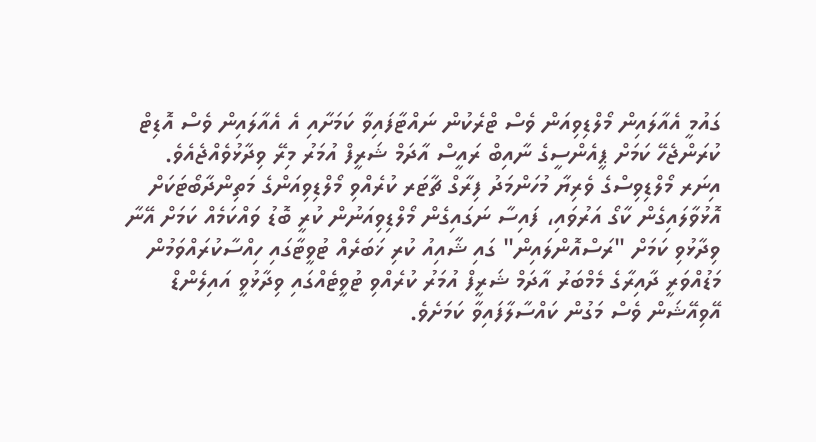ގައުމީ އެއާލައިން މޯލްޑިވިއަން ވެސް ޓްރެކުން ނައްޓާފައިވާ ކަމަށާއި އެ އެއާލައިން ވެސް އޮޑިޓް ކުރަންޖެހޭ ކަމަށް ޕީއެންސީގެ ނާއިބް ރައީސް އާދަމް ޝަރީފް އުމަރު މިރޭ ވިދާޅުވެއްޖެއެވެ.
އިނަރ މޯލްޑިވިސްގެ ވެރިޔާ މުހަންމަދު ފިރާގް ޗާޓަރ ކުރެއްވި މޯލްޑިވިއަންގެ މަތިންދާބޯޓަކަށް އޮޅުވާލައިގެން ކާގޯ އަރުވައި، ފައިސާ ނަގައިގެން މޯލްޑިވިއަނުން ކުރީ ބޮޑު ވައްކަމެއް ކަމަށް އޭނާ ވިދާޅުވި ކަމަށް "ރަސްއޮންލައިން" ގައި ޝާއިއު ކުރި ޚަބަރެއް ޓުވީޓާގައި ހިއްސާކުރައްވަމުން މަޑުއްވަރީ ދާއިރާގެ މެމްބަރު އާދަމް ޝަރީފް އުމަރު ކުރެއްވި ޓުވީޓެއްގައި ވިދާޅުވީ އައިލެންޑް އޭވިއޭޝަން ވެސް މަގުން ކައްސާލާފައިވާ ކަމަށެވެ.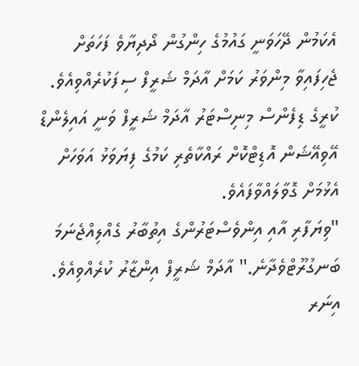އެކަމުން ދޭހަވަނީ ގައުމުގެ ހިންގުން ދޯދިޔާވެ ފަހަތަށް ޖެހިފައިވާ މިންވަރު ކަމަށް އާދަމް ޝަރީފް ސިފަކުރެއްވިއެވެ. ކުރީގެ ޑިފެންސް މިނިސްޓަރު އާދަމް ޝަރީފް ވަނީ އައިލެންޑް އޭވިއޭޝަން އޮޑިޓްކޮށް ރައްކާތެރި ކަމުގެ ފިޔަވަޅު އަވަހަށް އެޅުމަށް ގޮވާލައްވާފައެވެ.
"ވިޔަފާރި އާއި އިންވެސްޓަރުންގެ އިތުބާރު ގެއްލިއްޖެނަމަ ބަނގުރޫޓްވެދާނެ." އާދަމް ޝަރީފް އިންޒާރު ކުރެއްވިއެވެ.
އިނަރ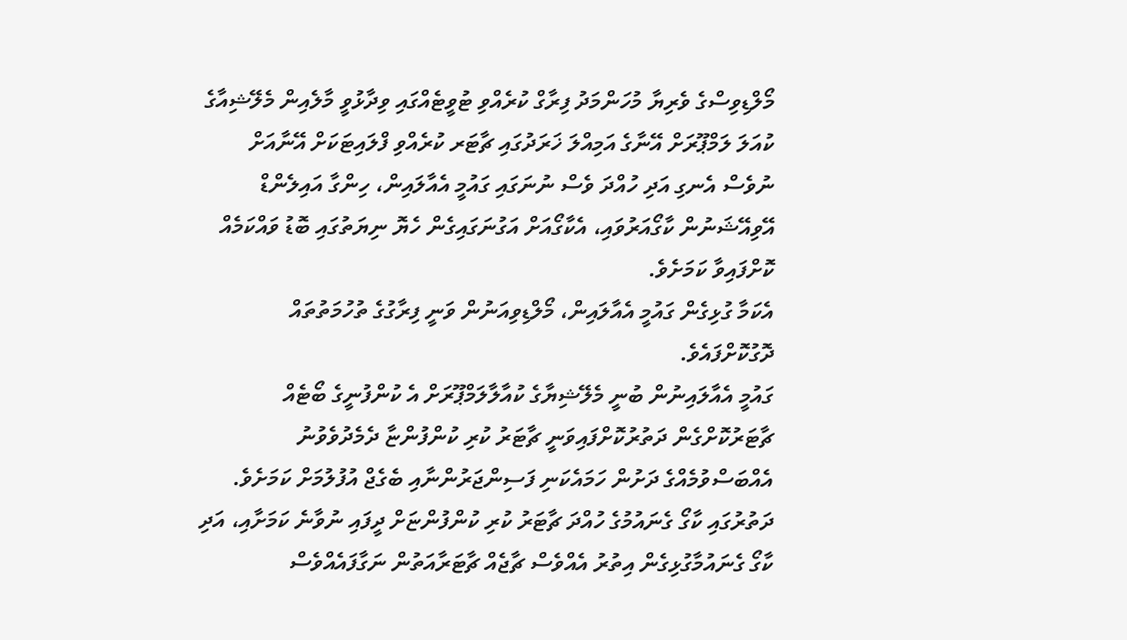މޯލްޑިވިސްގެ ވެރިޔާ މުހަންމަދު ފިރާގް ކުރެއްވި ޓުވީޓެއްގައި ވިދާޅުވީ މާލެއިން މެލޭޝިއާގެ ކުއަލަ ލަމްޕޫރަށް އޭނާގެ އަމިއްލަ ޚަރަދުގައި ޗާޓަރ ކުރެއްވި ފްލައިޓަކަށް އޭނާއަށް ނުވެސް އެނގި އަދި ހުއްދަ ވެސް ނުނަގައި ގައުމީ އެއާލައިން، ހިންގާ އައިލެންޑް އޭވިއޭޝަނުން ކާގޯއަރުވައި، އެކާގޯއަށް އަގުނަގައިގެން ހެޔޮ ނިޔަތުގައި ބޮޑު ވައްކަމެއް ކޮށްފައިވާ ކަމަށެވެ.
އެކަމާ ގުޅިގެން ގައުމީ އެއާލައިން، މޯލްޑިވިއަނުން ވަނީ ފިރާގުގެ ތުހުމަތުތައް ދޮގުކޮށްފައެވެ.
ގައުމީ އެއާލައިނުން ބުނީ މެލޭޝިޔާގެ ކުއާލާލަމްޕޫރަށް އެ ކުންފުނީގެ ބޯޓެއް ޗާޓަރުކޮށްގެން ދަތުރުކޮށްފައިވަނީ ޗާޓަރު ކުރި ކުންފުންޏާ ދެމެދުވެވުނު އެއްބަސްވުމެއްގެ ދަށުން ހަމައެކަނި ފަސިންޖަރުންނާއި ބެގެޖް އުފުލުމަށް ކަމަށެވެ. ދަތުރުގައި ކާގޯ ގެނައުމުގެ ހުއްދަ ޗާޓަރު ކުރި ކުންފުންޏަށް ދީފައި ނުވާނެ ކަމަށާއި، އަދި ކާގޯ ގެނައުމާގުޅިގެން އިތުރު އެއްވެސް ޗާޖެއް ޗާޓަރާއަތުން ނަގާފައެއްވެސް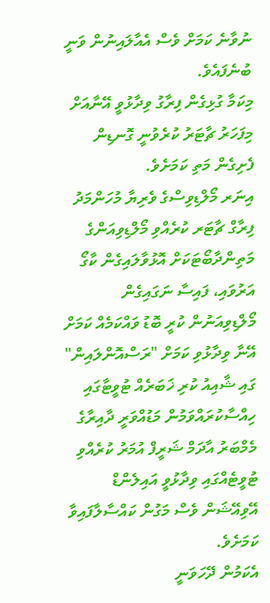ނުވާނެ ކަމަށް ވެސް އެއާލައިނުން ވަނީ ބުނެފައެވެ.
މިކަމާ ގުޅިގެން ފިރާގު ވިދާޅުވީ އޭނާއަށް މިފަހަރު ޗާޓަރު ކުރެވުނީ ގޮނޑިން ފެށިގެން މަތި ކަމަށެވެ.
އިނަރ މޯލްޑިވިސްގެ ވެރިޔާ މުހަންމަދު ފިރާގް ޗާޓަރ ކުރެއްވި މޯލްޑިވިއަންގެ މަތިންދާބޯޓަކަށް އޮޅުވާލައިގެން ކާގޯ އަރުވައި، ފައިސާ ނަގައިގެން މޯލްޑިވިއަނުން ކުރީ ބޮޑު ވައްކަމެއް ކަމަށް އޭނާ ވިދާޅުވި ކަމަށް "ރަސްއޮންލައިން" ގައި ޝާއިއު ކުރި ޚަބަރެއް ޓުވީޓާގައި ހިއްސާކުރައްވަމުން މަޑުއްވަރީ ދާއިރާގެ މެމްބަރު އާދަމް ޝަރީފް އުމަރު ކުރެއްވި ޓުވީޓެއްގައި ވިދާޅުވީ އައިލެންޑް އޭވިއޭޝަން ވެސް މަގުން ކައްސާލާފައިވާ ކަމަށެވެ.
އެކަމުން ދޭހަވަނީ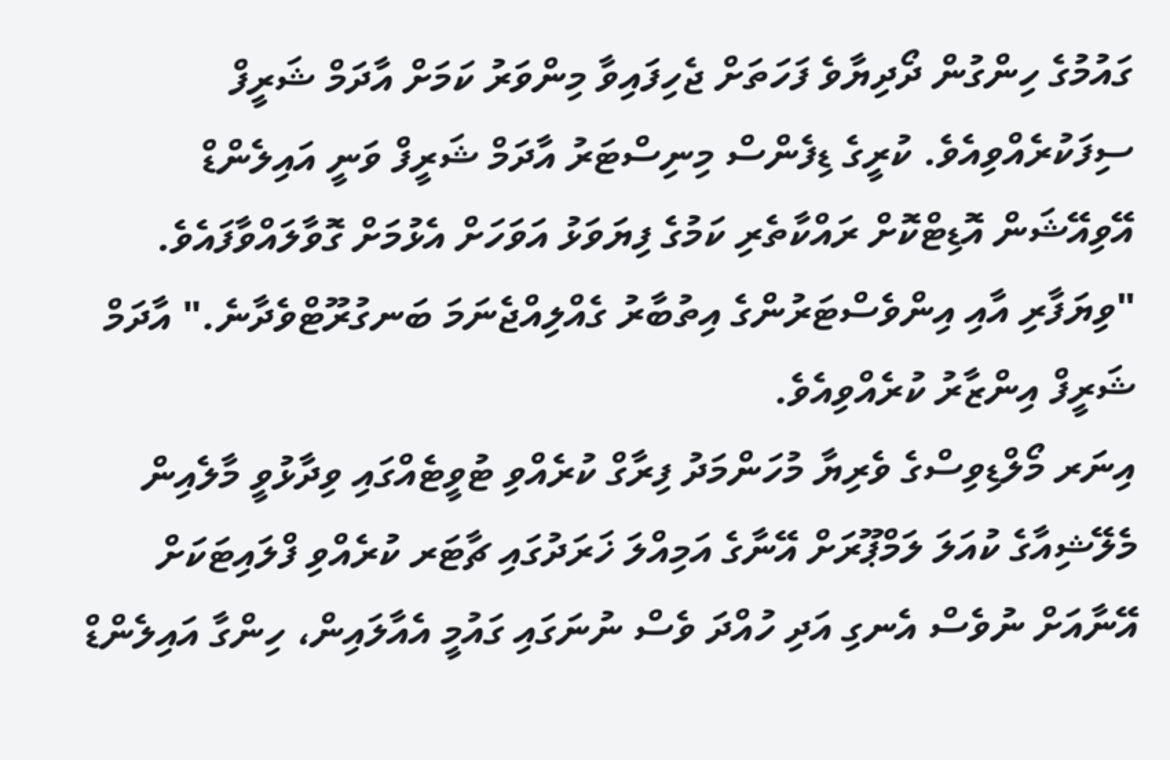ގައުމުގެ ހިންގުން ދޯދިޔާވެ ފަހަތަށް ޖެހިފައިވާ މިންވަރު ކަމަށް އާދަމް ޝަރީފް ސިފަކުރެއްވިއެވެ. ކުރީގެ ޑިފެންސް މިނިސްޓަރު އާދަމް ޝަރީފް ވަނީ އައިލެންޑް އޭވިއޭޝަން އޮޑިޓްކޮށް ރައްކާތެރި ކަމުގެ ފިޔަވަޅު އަވަހަށް އެޅުމަށް ގޮވާލައްވާފައެވެ.
"ވިޔަފާރި އާއި އިންވެސްޓަރުންގެ އިތުބާރު ގެއްލިއްޖެނަމަ ބަނގުރޫޓްވެދާނެ." އާދަމް ޝަރީފް އިންޒާރު ކުރެއްވިއެވެ.
އިނަރ މޯލްޑިވިސްގެ ވެރިޔާ މުހަންމަދު ފިރާގް ކުރެއްވި ޓުވީޓެއްގައި ވިދާޅުވީ މާލެއިން މެލޭޝިއާގެ ކުއަލަ ލަމްޕޫރަށް އޭނާގެ އަމިއްލަ ޚަރަދުގައި ޗާޓަރ ކުރެއްވި ފްލައިޓަކަށް އޭނާއަށް ނުވެސް އެނގި އަދި ހުއްދަ ވެސް ނުނަގައި ގައުމީ އެއާލައިން، ހިންގާ އައިލެންޑް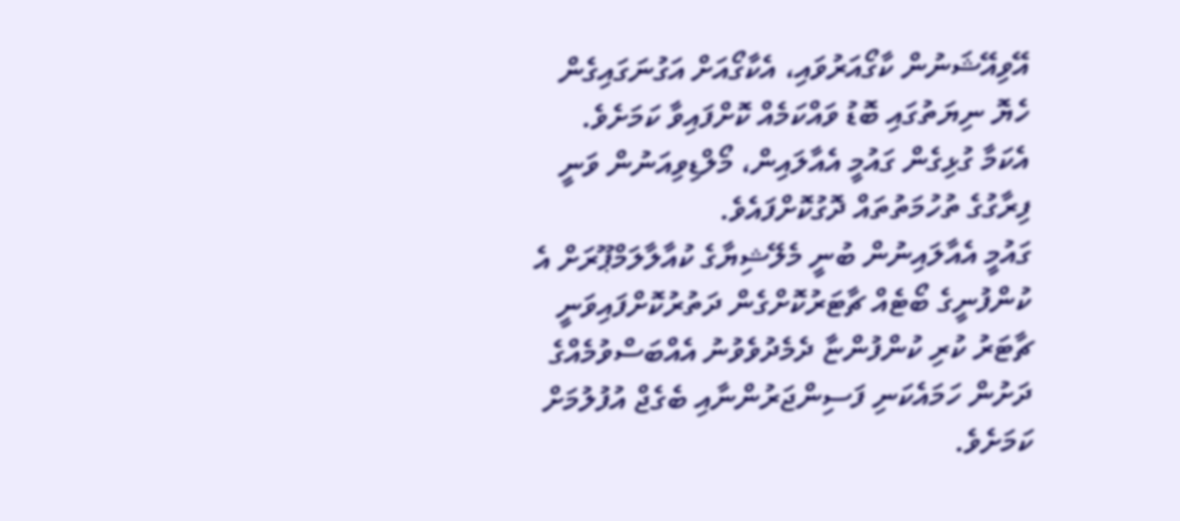އޭވިއޭޝަނުން ކާގޯއަރުވައި، އެކާގޯއަށް އަގުނަގައިގެން ހެޔޮ ނިޔަތުގައި ބޮޑު ވައްކަމެއް ކޮށްފައިވާ ކަމަށެވެ.
އެކަމާ ގުޅިގެން ގައުމީ އެއާލައިން، މޯލްޑިވިއަނުން ވަނީ ފިރާގުގެ ތުހުމަތުތައް ދޮގުކޮށްފައެވެ.
ގައުމީ އެއާލައިނުން ބުނީ މެލޭޝިޔާގެ ކުއާލާލަމްޕޫރަށް އެ ކުންފުނީގެ ބޯޓެއް ޗާޓަރުކޮށްގެން ދަތުރުކޮށްފައިވަނީ ޗާޓަރު ކުރި ކުންފުންޏާ ދެމެދުވެވުނު އެއްބަސްވުމެއްގެ ދަށުން ހަމައެކަނި ފަސިންޖަރުންނާއި ބެގެޖް އުފުލުމަށް ކަމަށެވެ.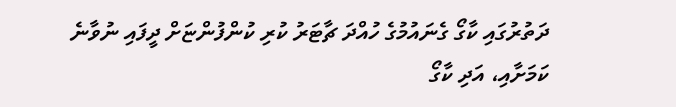ދަތުރުގައި ކާގޯ ގެނައުމުގެ ހުއްދަ ޗާޓަރު ކުރި ކުންފުންޏަށް ދީފައި ނުވާނެ ކަމަށާއި، އަދި ކާގޯ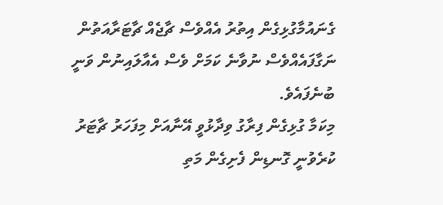ގެނައުމާގުޅިގެން އިތުރު އެއްވެސް ޗާޖެއް ޗާޓަރާއަތުން ނަގާފައެއްވެސް ނުވާނެ ކަމަށް ވެސް އެއާލައިނުން ވަނީ ބުނެފައެވެ.
މިކަމާ ގުޅިގެން ފިރާގު ވިދާޅުވީ އޭނާއަށް މިފަހަރު ޗާޓަރު ކުރެވުނީ ގޮނޑިން ފެށިގެން މަތި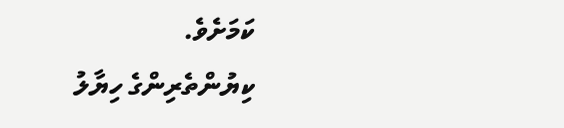ކަމަށެވެ.
ކިޔުންތެރިންގެ ހިޔާލު